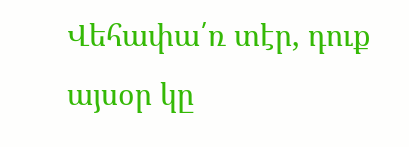Վեհափա՛ռ տէր, դուք այսօր կը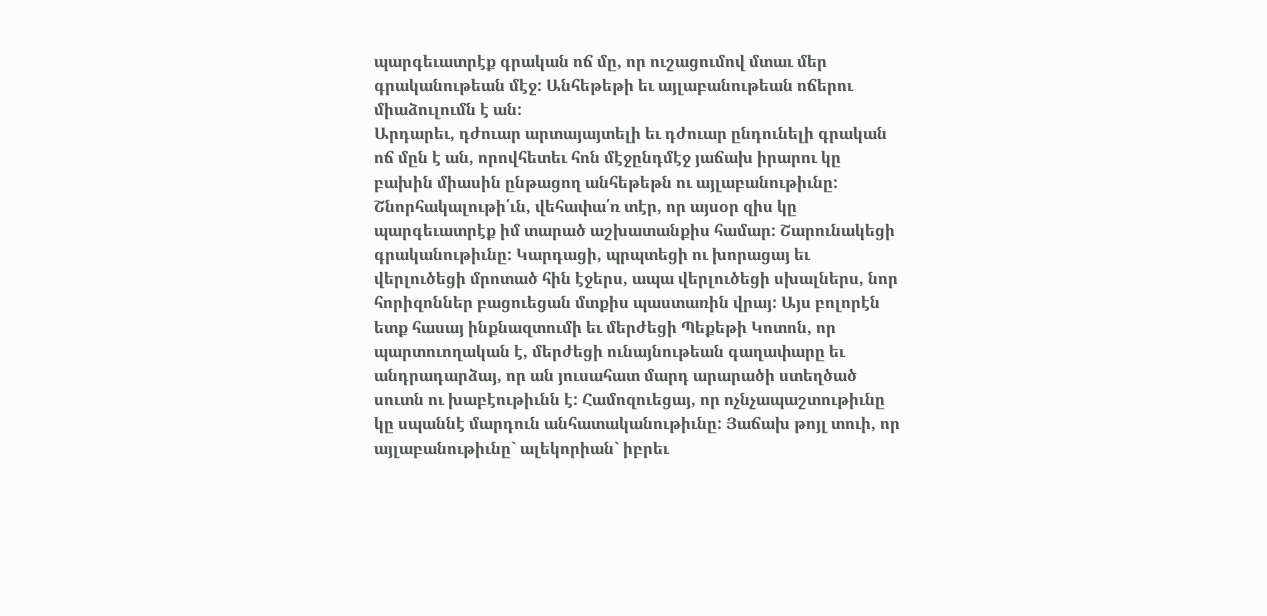պարգեւատրէք գրական ոճ մը, որ ուշացումով մտաւ մեր գրականութեան մէջ: Անհեթեթի եւ այլաբանութեան ոճերու միաձուլումն է ան:
Արդարեւ, դժուար արտայայտելի եւ դժուար ընդունելի գրական ոճ մըն է ան, որովհետեւ հոն մէջընդմէջ յաճախ իրարու կը բախին միասին ընթացող անհեթեթն ու այլաբանութիւնը:
Շնորհակալութի՛ւն, վեհափա՛ռ տէր, որ այսօր զիս կը պարգեւատրէք իմ տարած աշխատանքիս համար: Շարունակեցի գրականութիւնը: Կարդացի, պրպտեցի ու խորացայ եւ վերլուծեցի մրոտած հին էջերս, ապա վերլուծեցի սխալներս, նոր հորիզոններ բացուեցան մտքիս պաստառին վրայ: Այս բոլորէն ետք հասայ ինքնազտումի եւ մերժեցի Պեքեթի Կոտոն, որ պարտուողական է, մերժեցի ունայնութեան գաղափարը եւ անդրադարձայ, որ ան յուսահատ մարդ արարածի ստեղծած սուտն ու խաբէութիւնն է: Համոզուեցայ, որ ոչնչապաշտութիւնը կը սպաննէ մարդուն անհատականութիւնը: Յաճախ թոյլ տուի, որ այլաբանութիւնը` ալեկորիան` իբրեւ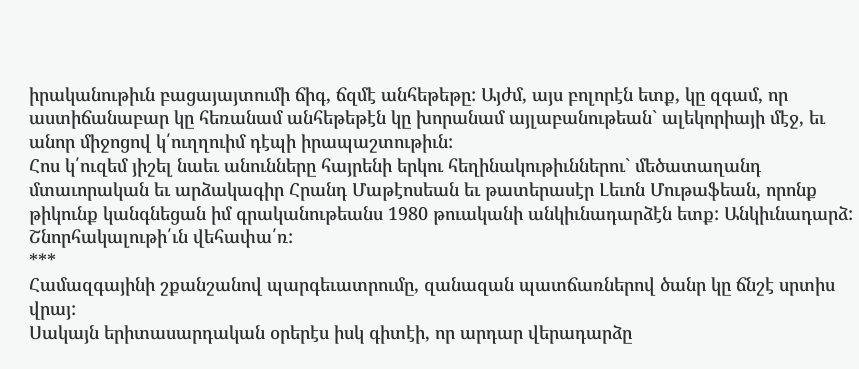իրականութիւն բացայայտումի ճիգ, ճզմէ անհեթեթը: Այժմ, այս բոլորէն ետք, կը զգամ, որ աստիճանաբար կը հեռանամ անհեթեթէն կը խորանամ այլաբանութեան` ալեկորիայի մէջ, եւ անոր միջոցով կ՛ուղղուիմ դէպի իրապաշտութիւն:
Հոս կ՛ուզեմ յիշել նաեւ անունները հայրենի երկու հեղինակութիւններու` մեծատաղանդ մտաւորական եւ արձակագիր Հրանդ Մաթէոսեան եւ թատերասէր Լեւոն Մութաֆեան, որոնք թիկունք կանգնեցան իմ գրականութեանս 1980 թուականի անկիւնադարձէն ետք: Անկիւնադարձ:
Շնորհակալութի՛ւն վեհափա՛ռ:
***
Համազգայինի շքանշանով պարգեւատրումը, զանազան պատճառներով ծանր կը ճնշէ սրտիս վրայ:
Սակայն երիտասարդական օրերէս իսկ գիտէի, որ արդար վերադարձը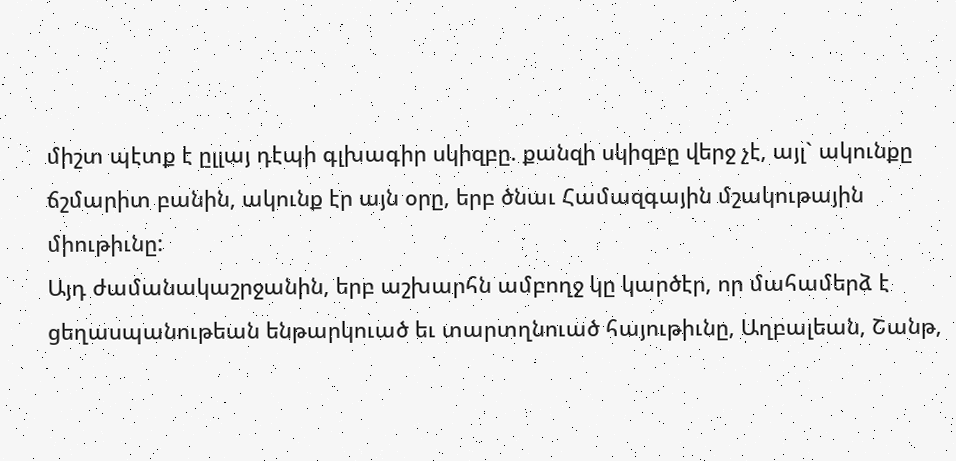միշտ պէտք է ըլլայ դէպի գլխագիր սկիզբը. քանզի սկիզբը վերջ չէ, այլ` ակունքը ճշմարիտ բանին, ակունք էր այն օրը, երբ ծնաւ Համազգային մշակութային միութիւնը:
Այդ ժամանակաշրջանին, երբ աշխարհն ամբողջ կը կարծէր, որ մահամերձ է ցեղասպանութեան ենթարկուած եւ տարտղնուած հայութիւնը, Աղբալեան, Շանթ,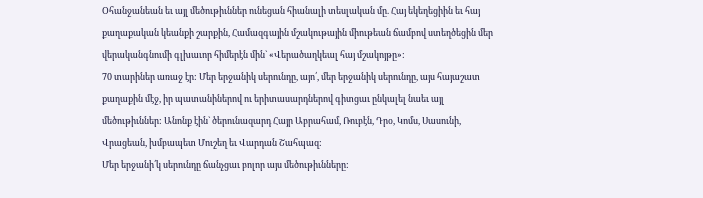Օհանջանեան եւ այլ մեծութիւններ ունեցան հիանալի տեսլական մը. Հայ եկեղեցիին եւ հայ քաղաքական կեանքի շարքին, Համազգային մշակութային միութեան ճամբով ստեղծեցին մեր վերականգնումի գլխաւոր հիմերէն մին` «Վերածաղկեալ հայ մշակոյթը»:
70 տարիներ առաջ էր: Մեր երջանիկ սերունդը, այո՛, մեր երջանիկ սերունդը, այս հայաշատ քաղաքին մէջ, իր պատանիներով ու երիտասարդներով գիտցաւ ընկալել նաեւ այլ մեծութիւններ: Անոնք էին` ծերունազարդ Հայր Աբրահամ, Ռուբէն, Դրօ, Կոմս, Սասունի, Վրացեան, խմբապետ Մուշեղ եւ Վարդան Շահպազ:
Մեր երջանի՛կ սերունդը ճանչցաւ բոլոր այս մեծութիւնները: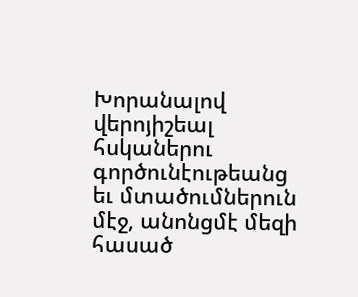Խորանալով վերոյիշեալ հսկաներու գործունէութեանց եւ մտածումներուն մէջ, անոնցմէ մեզի հասած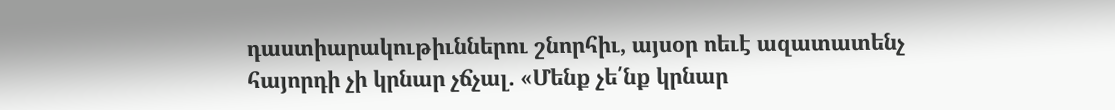դաստիարակութիւններու շնորհիւ, այսօր ոեւէ ազատատենչ հայորդի չի կրնար չճչալ. «Մենք չե՛նք կրնար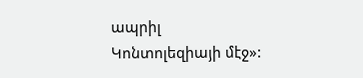ապրիլ Կոնտոլեզիայի մէջ»: